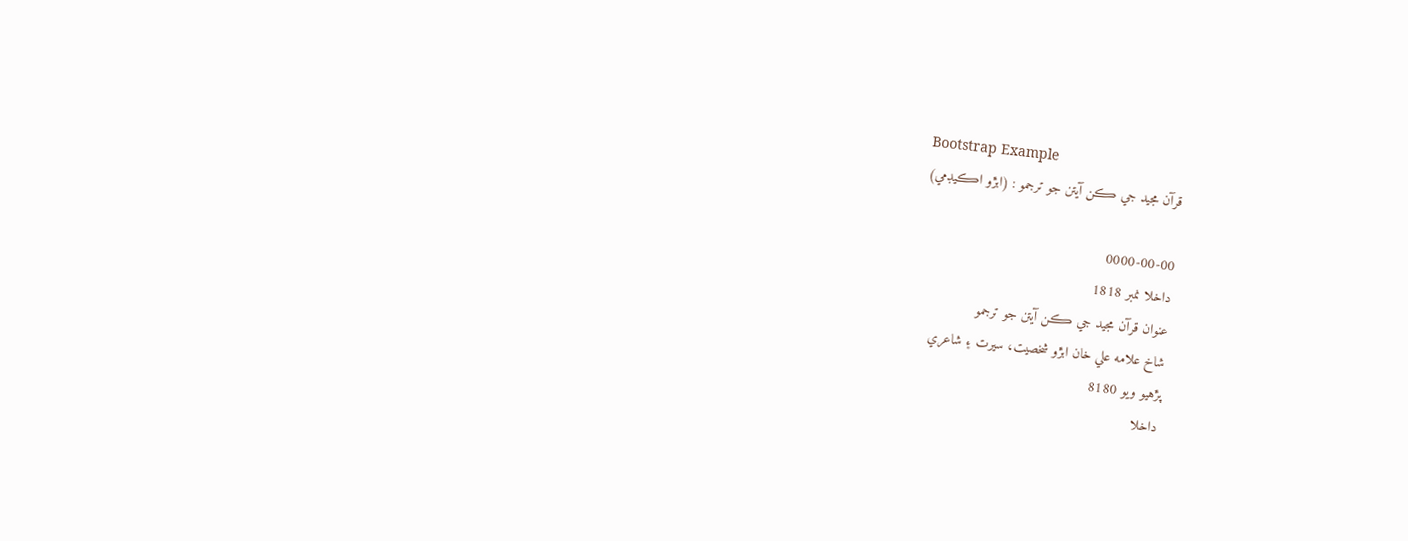Bootstrap Example
قرآن مجيد جي ڪن آيتن جو ترجمو : (ابڙو اڪيڊمي)

0000-00-00
داخلا نمبر 1818
عنوان قرآن مجيد جي ڪن آيتن جو ترجمو
شاخ علامه علي خان ابڙو شخصيت، سيرت ۽ شاعري
پڙهيو ويو 8180
داخلا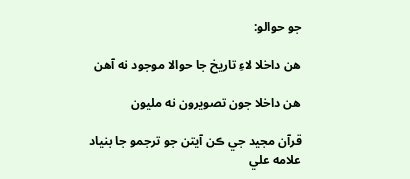جو حوالو:

هن داخلا لاءِ تاريخ جا حوالا موجود نه آهن

هن داخلا جون تصويرون نه مليون

قرآن مجيد جي ڪن آيتن جو ترجمو جا بنياد
علامه علي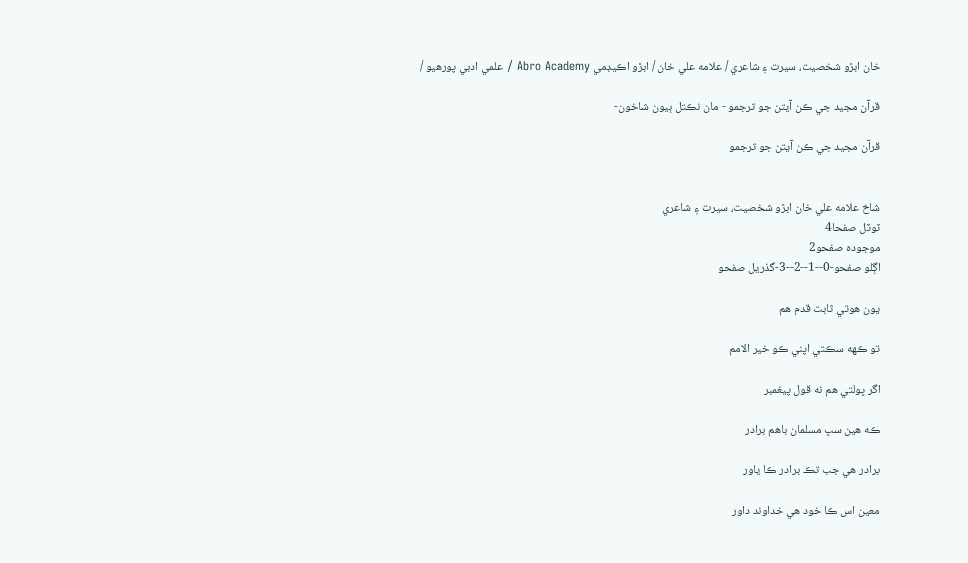خان ابڙو شخصيت، سيرت ۽ شاعري / علامه علي خان / ابڙو اڪيڊمي Abro Academy / علمي ادبي پورهيو /

قرآن مجيد جي ڪن آيتن جو ترجمو - مان نڪتل ٻيون شاخون-

قرآن مجيد جي ڪن آيتن جو ترجمو


شاخ علامه علي خان ابڙو شخصيت، سيرت ۽ شاعري
ٽوٽل صفحا4
موجودہ صفحو2
اڳلو صفحو-0--1--2--3-گذريل صفحو

يون هوتي ثابت قدم هم

تو ڪهه سڪتي اپني ڪو خير الامم

اگر ڀولتي هم نه قول پيغمبر

ڪه هين سڀ مسلمان باهم برادر

برادر هي جب تڪ برادر ڪا ياور

معين اس ڪا خود هي خداوند داور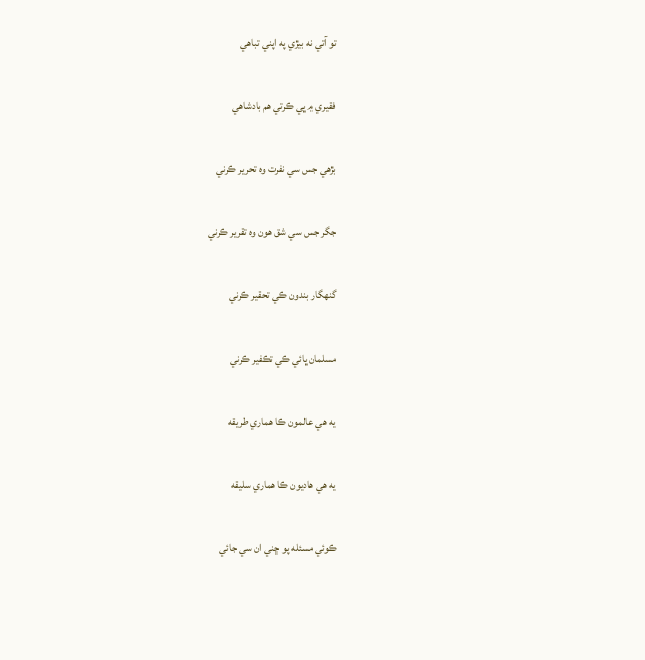تو آتي نه بيڙي په اپني تباهي

فقيري ۾ ڀي ڪرتي هم بادشاهي

بڙهي جس سي نفرت وه تحرير ڪرني

جگر جس سي شق هون وه تقرير ڪرني

گنهگار بندون ڪي تحقير ڪرني

مسلمان ڀائي ڪي تڪفير ڪرني

يه هي عالمون ڪا هماري طريقه

يه هي هاديون ڪا هماري سليقه

ڪوئي مسئله پو ڇني ان سي جائي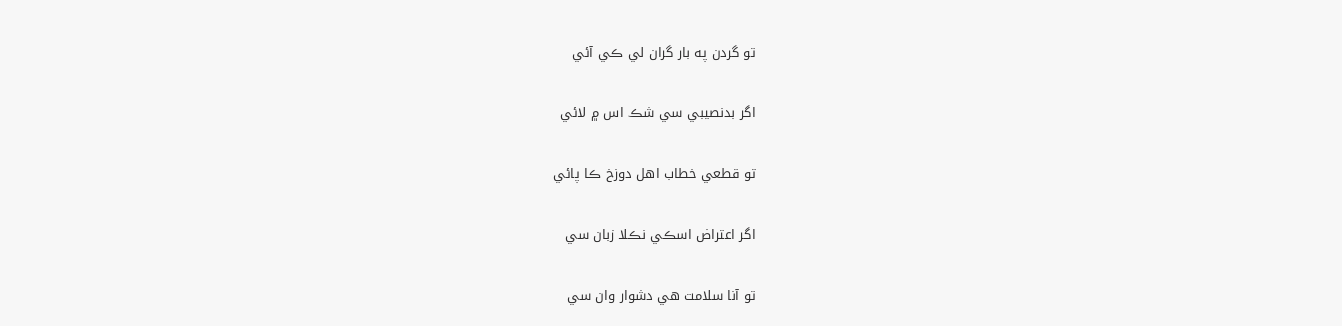تو گردن په بار گران لي ڪي آئي

اگر بدنصيبي سي شڪ اس ۾ لائي

تو قطعي خطاب اهل دوزخ ڪا پائي

اگر اعتراض اسڪي نڪلا زبان سي

تو آنا سلامت هي دشوار وان سي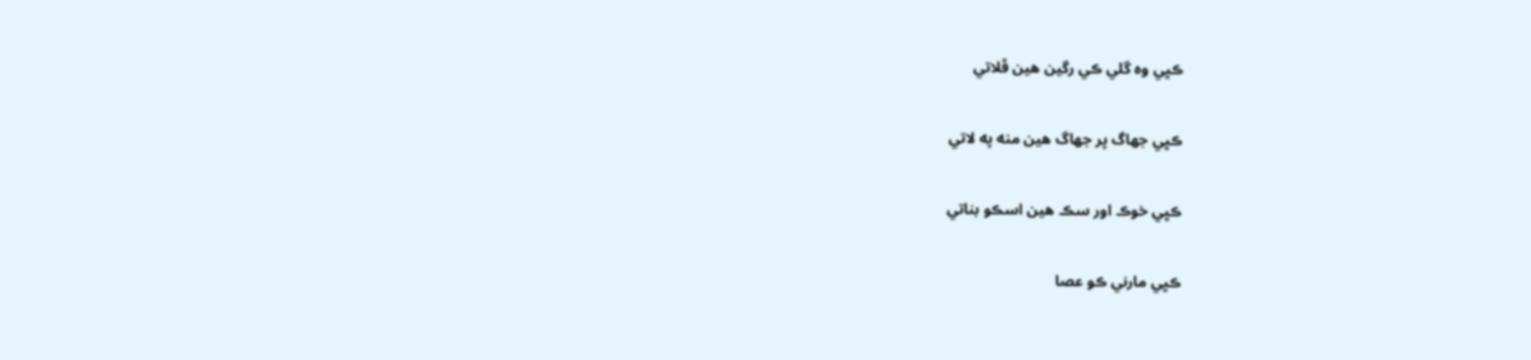ڪڀي وه گلي ڪي رگين هين ڦلاتي

ڪڀي جهاگ پر جهاگ هين منه په لاتي

ڪڀي خوڪ اور سڪ هين اسڪو بناتي

ڪڀي مارني ڪو عصا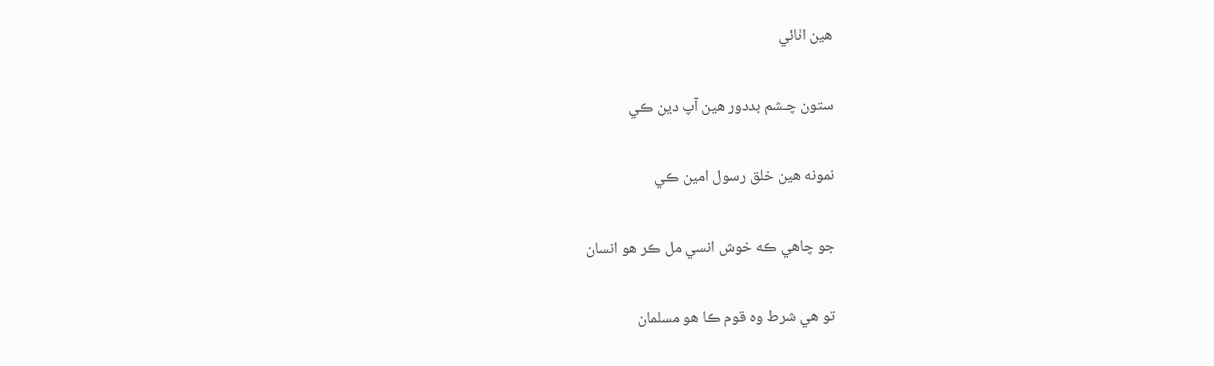هين اٺائي

ستون چـشم بددور هين آپ دين ڪي

نمونه هين خلق رسول امين ڪي

جو چاهي ڪه خوش انسي مل ڪر هو انسان

تو هي شرط وه قوم ڪا هو مسلمان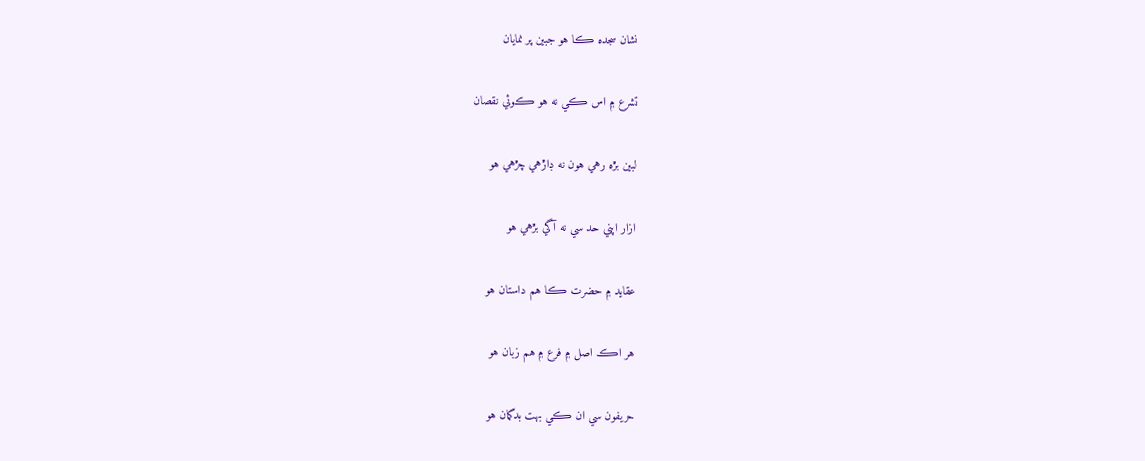نشان سجده ڪا هو جبين پر نمايان

تشرع ۾ اس ڪي نه هو ڪوئي نقصان

لبين بڙه رهي هون نه ڊاڙهي چڙهي هو

ازار اپني حد سي نه آگي بڙهي هو

عقايد ۾ حضرت ڪا هم داستان هو

هر اڪ اصل ۾ فرع ۾ هم زبان هو

حريفون سي ان ڪي بهت بدگمان هو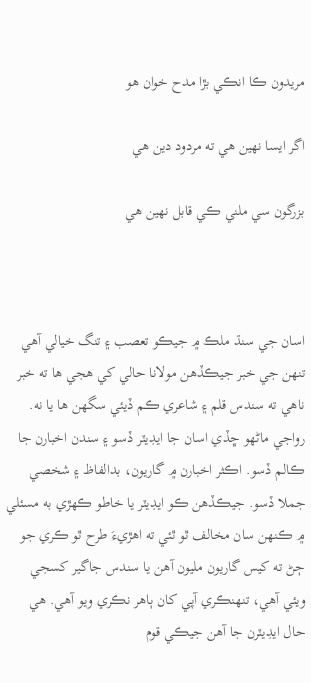مريدون ڪا انڪي بڙا مدح خوان هو

اگر ايسا نهين هي ته مردود دين هي

بزرگون سي ملني ڪي قابل نهين هي



اسان جي سنڌ ملڪ ۾ جيڪو تعصب ۽ تنگ خيالي آهي تنهن جي خبر جيڪڏهن مولانا حالي کي هجي ها ته خبر ناهي ته سندس قلم ۽ شاعري ڪم ڏيئي سگهن ها يا نه. رواجي ماڻهو ڇڏي اسان جا ايڊيٽر ڏسو ۽ سندن اخبارن جا ڪالم ڏسو. اڪثر اخبارن ۾ گاريون، بدالفاظ ۽ شخصي جملا ڏسو. جيڪڏهن ڪو ايڊيٽر يا خاطو ڪهڙي به مسئلي ۾ ڪنهن سان مخالف ٿو ٿئي ته اهڙيءَ طرح ٿو ڪري جو ڄڻ ته کيس گاريون مليون آهن يا سندس جاگير کسجي ويئي آهي، تنهنڪري آپي کان ٻاهر نڪري ويو آهي. هي حال ايڊيٽرن جا آهن جيڪي قوم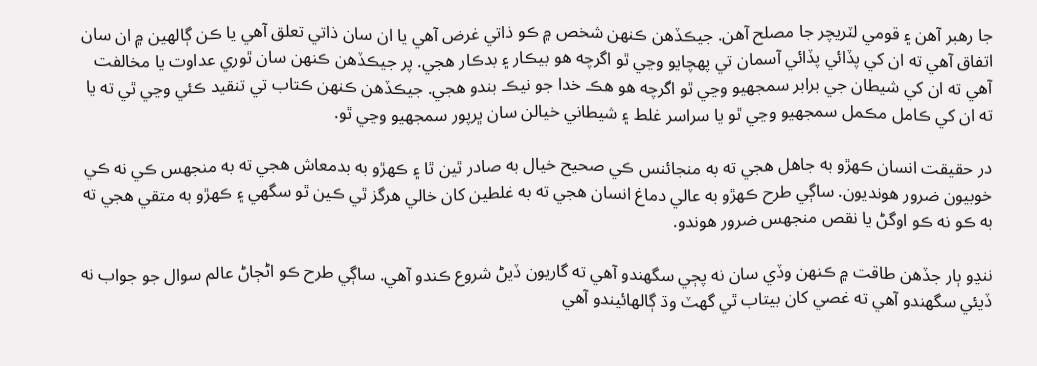جا رهبر آهن ۽ قومي لٽريچر جا مصلح آهن. جيڪڏهن ڪنهن شخص ۾ ڪو ذاتي غرض آهي يا ان سان ذاتي تعلق آهي يا ڪن ڳالهين ۾ ان سان اتفاق آهي ته ان کي پڏائي پڏائي آسمان تي پهچايو وڃي ٿو اگرچه هو بيڪار ۽ بدڪار هجي. پر جيڪڏهن ڪنهن سان ٿوري عداوت يا مخالفت آهي ته ان کي شيطان جي برابر سمجهيو وڃي ٿو اگرچه هو هڪ خدا جو نيڪ بندو هجي. جيڪڏهن ڪنهن ڪتاب تي تنقيد ڪئي وڃي ٿي ته يا ته ان کي ڪامل مڪمل سمجهيو وڃي ٿو يا سراسر غلط ۽ شيطاني خيالن سان ڀرپور سمجهيو وڃي ٿو.

در حقيقت انسان ڪهڙو به جاهل هجي ته به منجائنس ڪي صحيح خيال به صادر ٿين ٿا ۽ ڪهڙو به بدمعاش هجي ته به منجهس ڪي نه ڪي خوبيون ضرور هونديون. ساڳي طرح ڪهڙو به عالي دماغ انسان هجي ته به غلطين کان خالي هرگز ٿي ڪين ٿو سگهي ۽ ڪهڙو به متقي هجي ته به ڪو نه ڪو اوگڻ يا نقص منجهس ضرور هوندو.

ننڍو ٻار جڏهن طاقت ۾ ڪنهن وڏي سان نه پڄي سگهندو آهي ته گاريون ڏيڻ شروع ڪندو آهي. ساڳي طرح ڪو اڻڄاڻ عالم سوال جو جواب نه ڏيئي سگهندو آهي ته غصي کان بيتاب ٿي گهٽ وڌ ڳالهائيندو آهي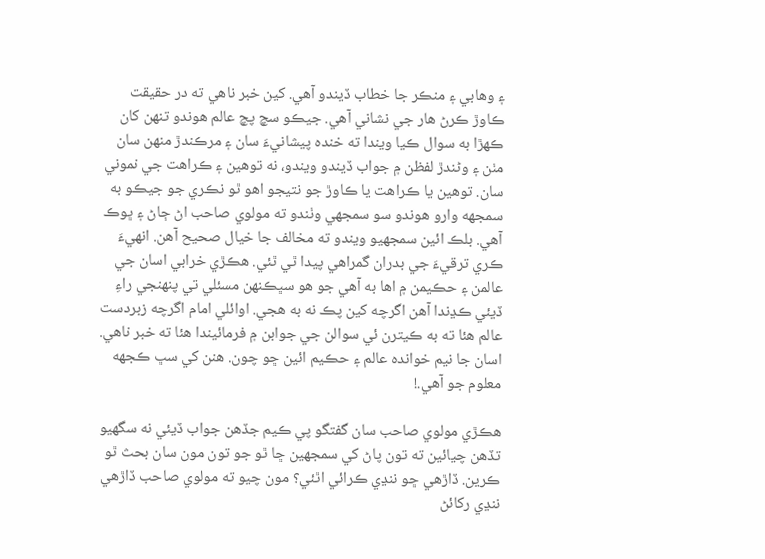۽ وهابي ۽ منڪر جا خطاب ڏيندو آهي. کين خبر ناهي ته در حقيقت ڪاوڙ ڪرڻ هار جي نشاني آهي. جيڪو سچ پچ عالم هوندو تنهن کان ڪهڙا به سوال ڪيا ويندا ته خنده پيشانيءَ سان ۽ مرڪندڙ منهن سان مٺن ۽ وڻندڙ لفظن ۾ جواب ڏيندو ويندو، نه توهين ۽ ڪراهت جي نموني سان. توهين يا ڪراهت يا ڪاوڙ جو نتيجو اهو ٿو نڪري جو جيڪو به سمجهه وارو هوندو سو سمجهي وٺندو ته مولوي صاحب اڻ ڄاڻ ۽ ڀوڪ آهي. بلڪ ائين سمجهيو ويندو ته مخالف جا خيال صحيح آهن. انهيءَ ڪري ترقيءَ جي بدران گمراهي پيدا ٿي ٿئي. هڪڙي خرابي اسان جي عالمن ۽ حڪيمن ۾ اها به آهي جو هو سڀڪنهن مسئلي تي پنهنجي راءِ ڏيئي ڪڍندا آهن اگرچه کين پڪ نه به هجي. اوائلي امام اگرچه زبردست عالم هئا ته به ڪيترن ئي سوالن جي جوابن ۾ فرمائيندا هئا ته خبر ناهي. اسان جا نيم خوانده عالم ۽ حڪيم ائين ڇو چون. هنن کي سڀ ڪجهه معلوم جو آهي.!

هڪڙي مولوي صاحب سان گفتگو پي ڪيم جڏهن جواب ڏيئي نه سگهيو تڏهن چيائين ته تون پاڻ کي سمجهين ڇا ٿو جو تون مون سان بحث ٿو ڪرين. ڏاڙهي ڇو ننڍي ڪرائي اٿئي؟ مون چيو ته مولوي صاحب ڏاڙهي ننڍي رکائڻ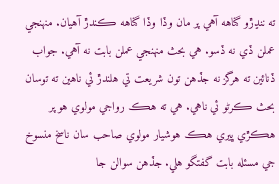ته ننڍڙو گناهه آهي پر مان وڏا وڏا گناهه ڪندڙ آهيان. منهنجي عملن ڏي نه ڏسو. هي بحث منهنجي عملن بابت نه آهي. جواب ڏنائين ته هرگز نه جڏهن تون شريعت تي هلندڙ ئي ناهين ته توسان بحث ڪرڻو ئي ناهي. هي ته هڪ رواجي مولوي هو پر هڪڙي ڀيري هڪ هوشيار مولوي صاحب سان ناسخ منسوخ جي مسئله بابت گفتگو هلي. جڏهن سوالن جا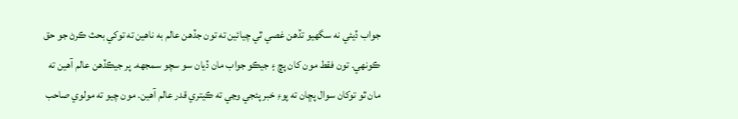جواب ڏيئي نه سگهيو تڏهن غصي ٿي چيائين ته تون جڏهن عالم به ناهين ته توکي بحث ڪرڻ جو حق ڪونهي. تون فقط مون کان پڇ ۽ جيڪو جواب مان ڏيان سو سچو سمجهه. پر جيڪڏهن عالم آهين ته مان ٿو توکان سوال پڇان ته پوءِ خبر پئجي وڃي ته ڪيتري قدر عالم آهين. مون چيو ته مولوي صاحب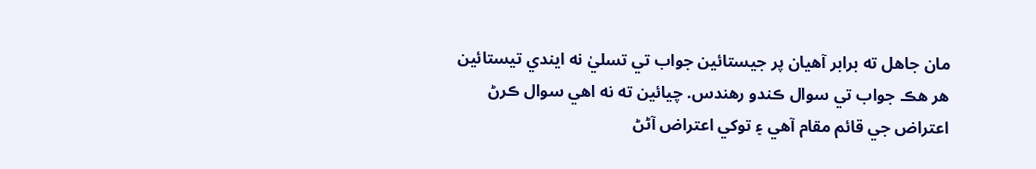مان جاهل ته برابر آهيان پر جيستائين جواب تي تسليٰ نه ايندي تيستائين هر هڪ جواب تي سوال ڪندو رهندس. چيائين ته نه اهي سوال ڪرڻ اعتراض جي قائم مقام آهي ۽ توکي اعتراض آڻڻ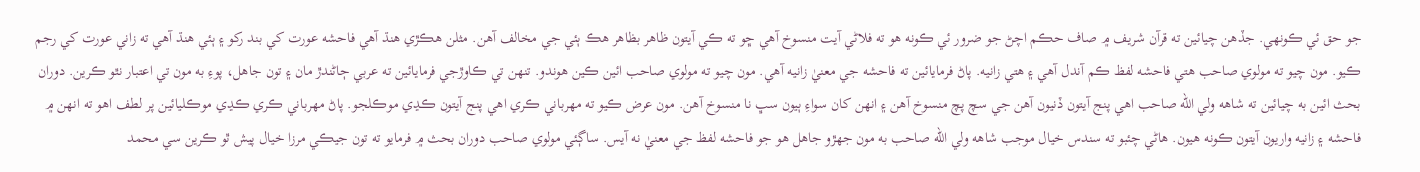جو حق ئي ڪونهي. جڏهن چيائين ته قرآن شريف ۾ صاف حڪم اچڻ جو ضرور ئي ڪونه هو ته فلاڻي آيت منسوخ آهي ڇو ته ڪي آيتون ظاهر بظاهر هڪ ٻئي جي مخالف آهن. مثلن هڪڙي هنڌ آهي فاحشه عورت کي بند رکو ۽ ٻئي هنڌ آهي ته زاني عورت کي رجم ڪيو. مون چيو ته مولوي صاحب هتي فاحشه لفظ ڪم آندل آهي ۽ هتي زانيه. پاڻ فرمايائين ته فاحشه جي معنيٰ زانيه آهي. مون چيو ته مولوي صاحب ائين ڪين هوندو. تنهن تي ڪاوڙجي فرمايائين ته عربي ڄاڻندڙ مان ۽ تون جاهل، پوءِ به مون تي اعتبار نٿو ڪرين. دوران بحث ائين به چيائين ته شاهه ولي الله صاحب اهي پنج آيتون ڏنيون آهن جي سچ پچ منسوخ آهن ۽ انهن کان سواءِ ٻيون سڀ نا منسوخ آهن. مون عرض ڪيو ته مهرباني ڪري اهي پنج آيتون ڪڍي موڪلجو. پاڻ مهرباني ڪري ڪڍي موڪليائين پر لطف اهو ته انهن ۾ فاحشه ۽ زانيه واريون آيتون ڪونه هيون. هاڻي چئبو ته سندس خيال موجب شاهه ولي الله صاحب به مون جهڙو جاهل هو جو فاحشه لفظ جي معنيٰ نه آيس. ساڳئي مولوي صاحب دوران بحث ۾ فرمايو ته تون جيڪي مرزا خيال پيش ٿو ڪرين سي محمد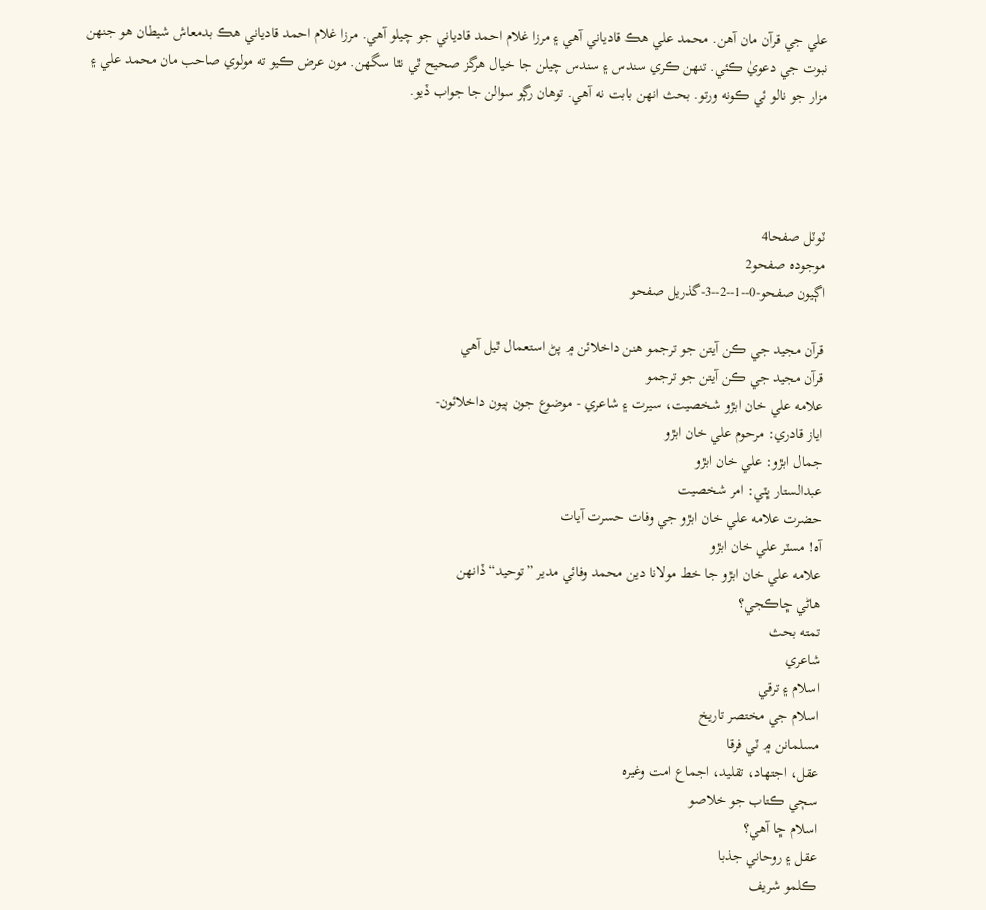علي جي قرآن مان آهن. محمد علي هڪ قادياني آهي ۽ مرزا غلام احمد قادياني جو چيلو آهي. مرزا غلام احمد قادياني هڪ بدمعاش شيطان هو جنهن نبوت جي دعويٰ ڪئي. تنهن ڪري سندس ۽ سندس چيلن جا خيال هرگز صحيح ٿي نٿا سگهن. مون عرض ڪيو ته مولوي صاحب مان محمد علي ۽ مزار جو نالو ئي ڪونه ورتو. بحث انهن بابت نه آهي. توهان رڳو سوالن جا جواب ڏيو.




ٽوٽل صفحا4
موجودہ صفحو2
اڳيون صفحو-0--1--2--3-گذريل صفحو

قرآن مجيد جي ڪن آيتن جو ترجمو ھنن داخلائن ۾ پڻ استعمال ٿيل آھي
قرآن مجيد جي ڪن آيتن جو ترجمو
علامه علي خان ابڙو شخصيت، سيرت ۽ شاعري - موضوع جون ٻيون داخلائون-
اياز قادري: مرحوم علي خان ابڙو
جمال ابڙو: علي خان ابڙو
عبدالستار ڀٽي: امر شخصيت
حضرت علامه علي خان ابڙو جي وفات حسرت آيات
آه! مسٽر علي خان ابڙو
علامه علي خان ابڙو جا خط مولانا دين محمد وفائي مدير ”توحيد“ ڏانهن
هاڻي ڇاڪجي؟
تمته بحث
شاعري
اسلام ۽ ترقي
اسلام جي مختصر تاريخ
مسلمانن ۾ ٽي فرقا
عقل، اجتهاد، تقليد، اجماع امت وغيره
سڄي ڪتاب جو خلاصو
اسلام ڇا آهي؟
عقل ۽ روحاني جذبا
ڪلمو شريف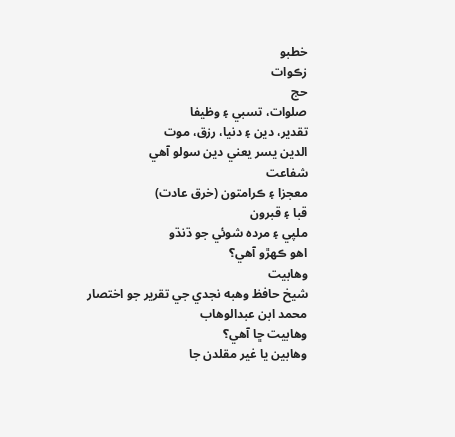خطبو
زڪوات
حج
صلوات، تسبي ۽ وظيفا
تقدير، دين ۽ دنيا، رزق، موت
الدين يسر يعني دين سولو آهي
شفاعت
معجزا ۽ ڪرامتون (خرق عادت)
قبا ۽ قبرون
ملپي ۽ مرده شوئي جو ڌنڌو
اهو ڪهڙو آهي؟
وهابيت
شيخ حافظ وهبه نجدي جي تقرير جو اختصار
محمد ابن عبدالوهاب
وهابيت ڇا آهي؟
وهابين يا غير مقلدن جا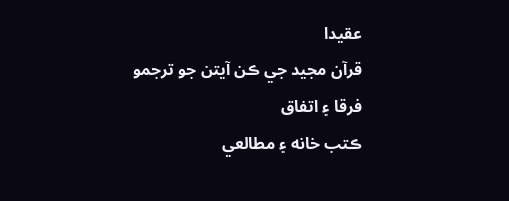عقيدا
قرآن مجيد جي ڪن آيتن جو ترجمو
فرقا ۽ اتفاق
ڪتب خانه ۽ مطالعي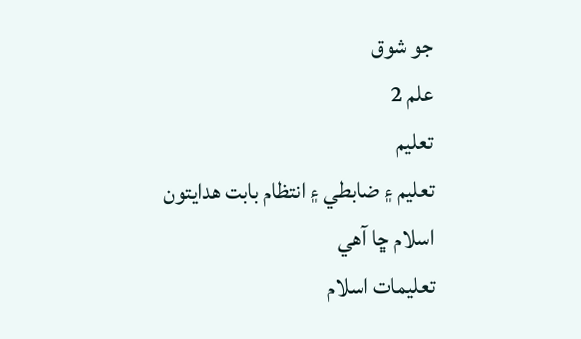جو شوق
علم 2
تعليم
تعليم ۽ ضابطي ۽ انتظام بابت هدايتون
اسلام ڇا آھي
تعليمات اسلام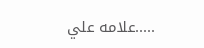.....علامه علي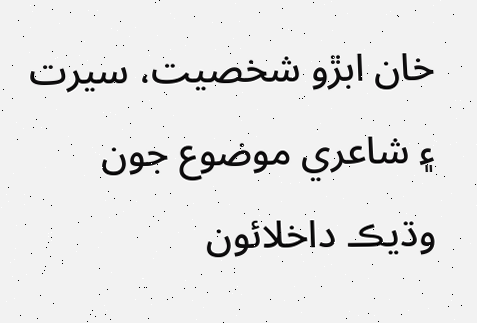خان ابڙو شخصيت، سيرت ۽ شاعري موضوع جون وڌيڪ داخلائون